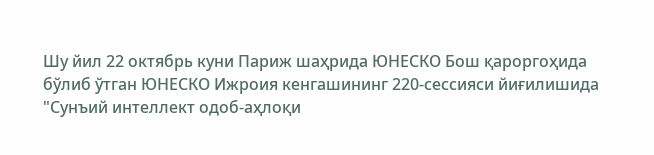Шу йил 22 октябрь куни Париж шаҳрида ЮНЕСКО Бош қароргоҳида бўлиб ўтган ЮНЕСКО Ижроия кенгашининг 220-сессияси йиғилишида "Сунъий интеллект одоб-аҳлоқи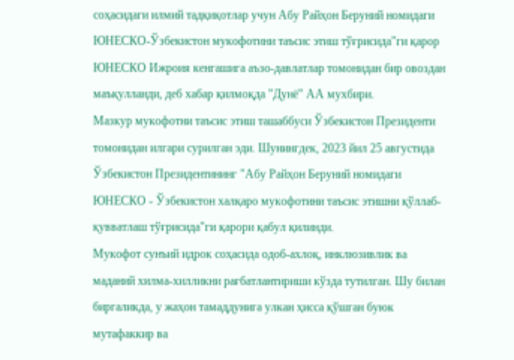соҳасидаги илмий тадқиқотлар учун Абу Райҳон Беруний номидаги ЮНЕСКО-Ўзбекистон мукофотини таъсис этиш тўғрисида"ги қарор ЮНЕСКО Ижроия кенгашига аъзо-давлатлар томонидан бир овоздан маъқулланди, деб хабар қилмоқда "Дунё" АА мухбири.
Мазкур мукофотни таъсис этиш ташаббуси Ўзбекистон Президенти томонидан илгари сурилган эди. Шунингдек, 2023 йил 25 августида Ўзбекистон Президентининг "Абу Райҳон Беруний номидаги ЮНЕСКО - Ўзбекистон халқаро мукофотини таъсис этишни қўллаб-қувватлаш тўғрисида"ги қарори қабул қилинди.
Мукофот сунъий идрок соҳасида одоб-ахлоқ, инклюзивлик ва маданий хилма-хилликни рағбатлантириши кўзда тутилган. Шу билан биргаликда, у жаҳон тамаддунига улкан ҳисса қўшган буюк мутафаккир ва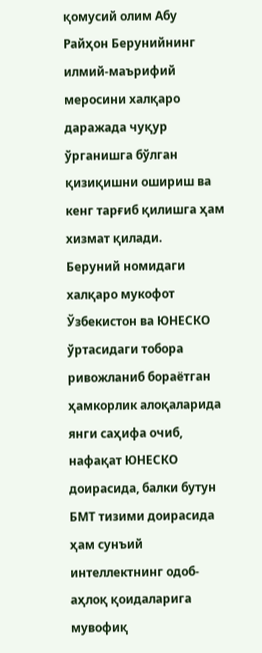қомусий олим Абу Райҳон Берунийнинг илмий-маърифий меросини халқаро даражада чуқур ўрганишга бўлган қизиқишни ошириш ва кенг тарғиб қилишга ҳам хизмат қилади.
Беруний номидаги халқаро мукофот Ўзбекистон ва ЮНЕСКО ўртасидаги тобора ривожланиб бораётган ҳамкорлик алоқаларида янги саҳифа очиб, нафақат ЮНЕСКО доирасида, балки бутун БМТ тизими доирасида ҳам сунъий интеллектнинг одоб-аҳлоқ қоидаларига мувофиқ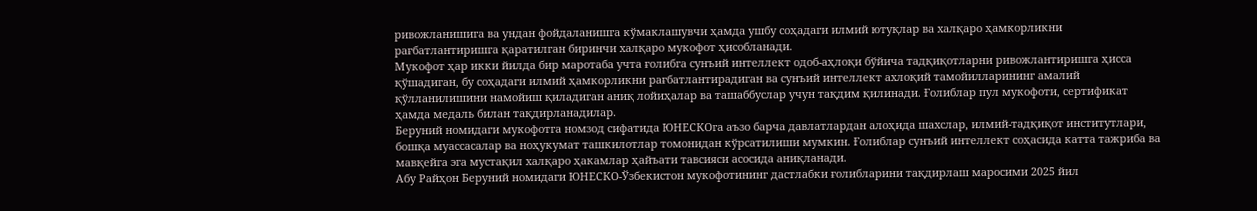ривожланишига ва ундан фойдаланишга кўмаклашувчи ҳамда ушбу соҳадаги илмий ютуқлар ва халқаро ҳамкорликни рағбатлантиришга қаратилган биринчи халқаро мукофот ҳисобланади.
Мукофот ҳар икки йилда бир маротаба учта ғолибга сунъий интеллект одоб-аҳлоқи бўйича тадқиқотларни ривожлантиришга ҳисса қўшадиган, бу соҳадаги илмий ҳамкорликни рағбатлантирадиган ва сунъий интеллект ахлоқий тамойилларининг амалий қўлланилишини намойиш қиладиган аниқ лойиҳалар ва ташаббуслар учун тақдим қилинади. Ғолиблар пул мукофоти, сертификат ҳамда медаль билан тақдирланадилар.
Беруний номидаги мукофотга номзод сифатида ЮНЕСКОга аъзо барча давлатлардан алоҳида шахслар, илмий-тадқиқот институтлари, бошқа муассасалар ва ноҳукумат ташкилотлар томонидан кўрсатилиши мумкин. Ғолиблар сунъий интеллект соҳасида катта тажриба ва мавқейга эга мустақил халқаро ҳакамлар ҳайъати тавсияси асосида аниқланади.
Абу Райҳон Беруний номидаги ЮНЕСКО-Ўзбекистон мукофотининг дастлабки ғолибларини тақдирлаш маросими 2025 йил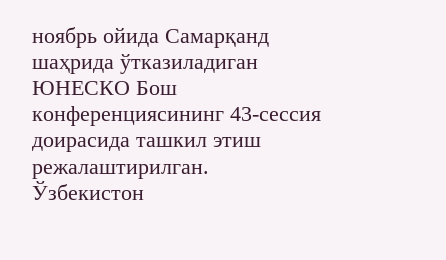ноябрь ойида Самарқанд шаҳрида ўтказиладиган ЮНЕСКО Бош конференциясининг 43-сессия доирасида ташкил этиш режалаштирилган.
Ўзбекистон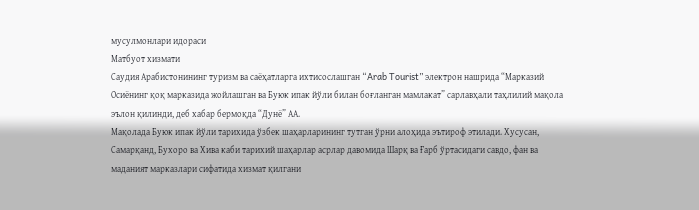мусулмонлари идораси
Матбуот хизмати
Саудия Арабистонининг туризм ва саёҳатларга ихтисослашган “Arab Tourist” электрон нашрида “Марказий Осиёнинг қоқ марказида жойлашган ва Буюк ипак йўли билан боғланган мамлакат” сарлавҳали таҳлилий мақола эълон қилинди, деб хабар бермоқда “Дунё” АА.
Мақолада Буюк ипак йўли тарихида ўзбек шаҳарларининг тутган ўрни алоҳида эътироф этилади. Хусусан, Самарқанд, Бухоро ва Хива каби тарихий шаҳарлар асрлар давомида Шарқ ва Ғарб ўртасидаги савдо, фан ва маданият марказлари сифатида хизмат қилгани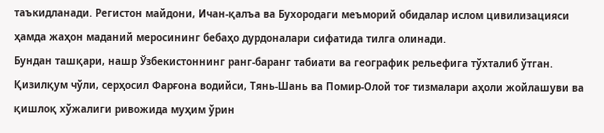таъкидланади. Регистон майдони, Ичан-қалъа ва Бухородаги меъморий обидалар ислом цивилизацияси ҳамда жаҳон маданий меросининг бебаҳо дурдоналари сифатида тилга олинади.
Бундан ташқари, нашр Ўзбекистоннинг ранг-баранг табиати ва географик рельефига тўхталиб ўтган. Қизилқум чўли, серҳосил Фарғона водийси, Тянь-Шань ва Помир-Олой тоғ тизмалари аҳоли жойлашуви ва қишлоқ хўжалиги ривожида муҳим ўрин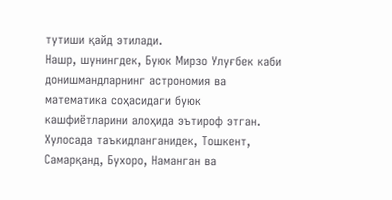тутиши қайд этилади.
Нашр, шунингдек, Буюк Мирзо Улуғбек каби донишмандларнинг астрономия ва математика соҳасидаги буюк кашфиётларини алоҳида эътироф этган.
Хулосада таъкидланганидек, Тошкент, Самарқанд, Бухоро, Наманган ва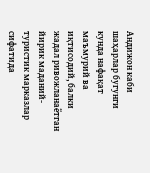Андижон каби шаҳарлар бугунги кунда нафақат маъмурий ва иқтисодий, балки жадал ривожланаётган йирик маданий-туристик марказлар сифатида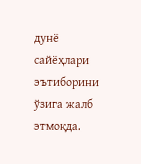дунё сайёҳлари эътиборини ўзига жалб этмоқда.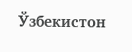Ўзбекистон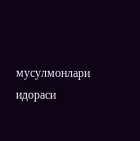мусулмонлари идораси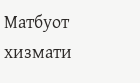Матбуот хизмати